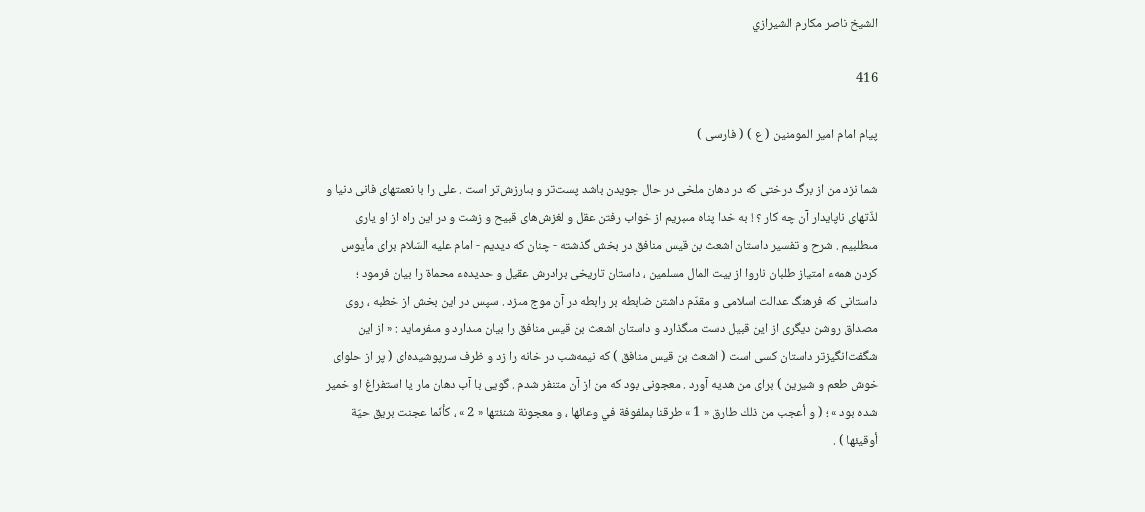الشيخ ناصر مكارم الشيرازي

416

پيام امام امير المومنين ( ع ) ( فارسى )

شما نزد من از برگ درختى كه در دهان ملخى در حال جويدن باشد پست‌تر و بىارزش‌تر است . على را با نعمتهاى فانى دنيا و لذّتهاى ناپايدار آن چه كار ؟ ! به خدا پناه مىبريم از خواب رفتن عقل و لغزش‌هاى قبيح و زشت و در اين راه از او يارى مىطلبيم . شرح و تفسير داستان اشعث بن قيس منافق در بخش گذشته - چنان كه ديديم - امام عليه السّلام براى مأيوس كردن همهء امتياز طلبان ناروا از بيت المال مسلمين ، داستان تاريخى برادرش عقيل و حديدهء محماة را بيان فرمود ؛ داستانى كه فرهنگ عدالت اسلامى و مقدّم داشتن ضابطه بر رابطه در آن موج مىزد . سپس در اين بخش از خطبه ، روى مصداق روشن ديگرى از اين قبيل دست مىگذارد و داستان اشعث بن قيس منافق را بيان مىدارد و مىفرمايد : « از اين شگفت‌انگيزتر داستان كسى است ( اشعث بن قيس منافق ) كه نيمه‌شب در خانه را زد و ظرف سرپوشيده‌اى ( پر از حلواى خوش طعم و شيرين ) براى من هديه آورد . معجونى بود كه من از آن متنفر شدم . گويى با آب دهان مار يا استفراغ او خمير شده بود » ؛ ( و أعجب من ذلك طارق « 1 » طرقنا بملفوفة في وعائها ، و معجونة شنئتها « 2 » ، كأنّما عجنت بريق حيّة أوقيئها ) .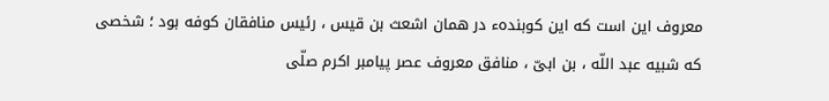معروف اين است كه اين كوبندهء در همان اشعث بن قيس ، رئيس منافقان كوفه بود ؛ شخصى كه شبيه عبد اللّه ، بن ابىّ ، منافق معروف عصر پيامبر اكرم صلّى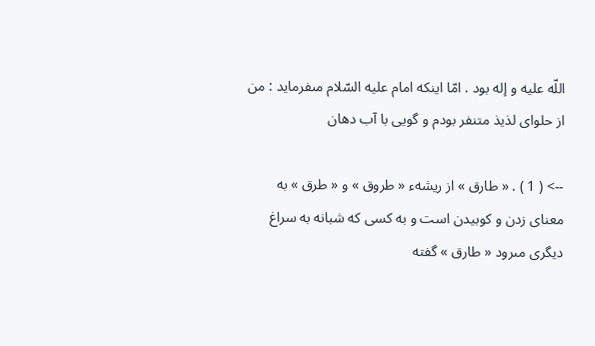اللّه عليه و إله بود . امّا اينكه امام عليه السّلام مىفرمايد : من از حلواى لذيذ متنفر بودم و گويى با آب دهان

--> ( 1 ) . « طارق » از ريشهء « طروق » و « طرق » به معناى زدن و كوبيدن است و به كسى كه شبانه به سراغ ديگرى مىرود « طارق » گفته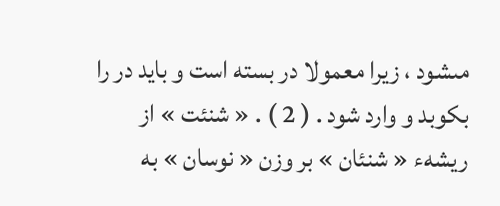مىشود ، زيرا معمولا در بسته است و بايد در را بكوبد و وارد شود . ( 2 ) . « شنئت » از ريشهء « شنئان » بر وزن « نوسان » به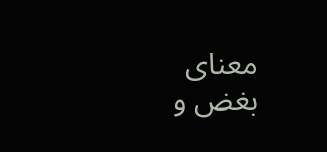معناى بغض و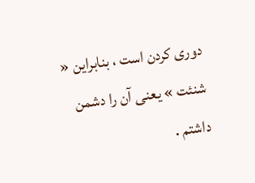دورى كردن است ، بنابراين « شنئت » يعنى آن را دشمن داشتم .